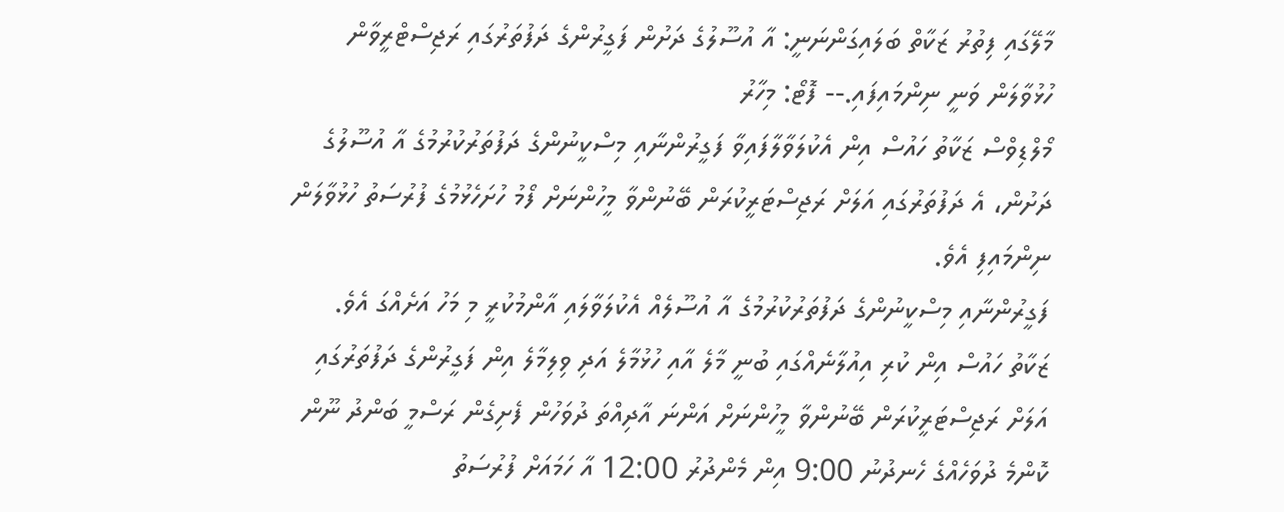މާލޭގައި ފިތުރު ޒަކާތް ބަލައިގަންނަނީ: އާ އުސޫލުގެ ދަށުން ފަގީރުންގެ ދަފުތަރުގައި ރަޖިސްޓްރީވާން ހުޅުވާލަން ވަނީ ނިންމައިފައި.-- ފޮޓޯ: މިހާރު
މޯލްޑިވްސް ޒަކާތު ހައުސް އިން އެކުލަވާލާފައިވާ ފަގީރުންނާއި މިސްކީނުންގެ ދަފުތަރުކުރުމުގެ އާ އުސޫލުގެ ދަށުން، އެ ދަފުތަރުގައި އަލަށް ރަޖިސްޓަރީކުރަން ބޭނުންވާ މީހުންނަށް ފޯމު ހުށަހެޅުމުގެ ފުރުސަތު ހުޅުވާލަން ނިންމައިފި އެވެ.
ފަގީރުންނާއި މިސްކީނުންގެ ދަފުތަރުކުރުމުގެ އާ އުސޫލެއް އެކުލަވާލައި އާންމުކުރީ މި މަހު އަށެއްގަ އެވެ.
ޒަކާތު ހައުސް އިން ކުރި އިއުލާނެއްގައި ބުނީ މާލެ އާއި ހުޅުމާލެ އަދި ވިލިމާލެ އިން ފަގީރުންގެ ދަފުތަރުގައި އަލަށް ރަޖިސްޓަރީކުރަން ބޭނުންވާ މީހުންނަށް އަންނަ އާދިއްތަ ދުވަހުން ފެށިގެން ރަސްމީ ބަންދު ނޫން ކޮންމެ ދުވަހެއްގެ ހެނދުނު 9:00 އިން މެންދުރު 12:00 އާ ހަމައަށް ފުރުސަތު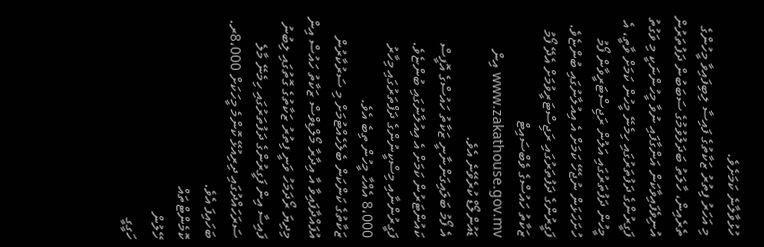ހުޅުވާލާނެ ކަމަށެވެ.
މި އަހަރު ފިތުރު ޒަކާތުގެ ފައިސާ ލިބިފައިވާ މީހުންގެ ތެރެއިން، ހާލަތު ބަދަލުވުމުގެ ސަބަބުން ދަފުތަރުން އުނިވެފައިވާކަން އަންގާފައި ނުވާ މީހުންނަކީ މި ވަގުތު ފަގީރުންގެ ދަފުތަރުގައި ހިމެނޭ މީހުން ކަމަށް ވާތީ، އެ މީހުން ދަފުތަރުގައި އަލުން ރަޖިސްޓަރީވާން ފޯމު ހުށަހަޅަން ނުޖެހޭ ކަމަށް އެ އިއުލާނުގައި ބުންޏެވެ.
ފަގީރުންގެ ދަފުތަރުގައި ރަޖިސްޓަރީވުމަށް އެދޭ ފޯމު ޒަކާތު ހައުސްގެ ވެބްސައިޓް www.zakathouse.gov.mv އިން ޑައުންލޯޑް ކުރެވޭނެ އެވެ.
އެ ފޯމު ބަލައިގަންނާނީ ޒަކާތު ހައުސްގެ އޮފީސް ކައުންޓަރުން ކަމަށް އެ އިއުލާނުގައި ބުންޏެވެ.
ފަގީރުންނާއި މިސްކީނުންގެ ދަފްތަރުގައި މިހާރު 8،000 އެއްހާ މީހުން ތިބެ އެވެ.
ޒަކާތުގެ ކަންކަން ބެލެހެއްޓުމަށް މި ސަރުކާރުން އުފައްދާފައިވާ އާ އިދާރާ މޯލްޑިވްސް ޒަކާތު ހައުސް އިން މިދިޔަ ރޯދަމަހު ވަނީ ފިތުރު ޒަކާތުގެ ގޮތުގައި ލިބުނު ފައިސާ އިން ފަގީރުންގެ ދަފުތަރުގައި ހިމެނޭ މާލެ ސަރަހައްދުގައި ދިރިއުޅޭ ކޮންމެ މީހަކަށް 8،000ރ. ބަހައިފަ އެވެ.
ކޮމެންޓްތައް
ހޭލުން
ހަގީގީ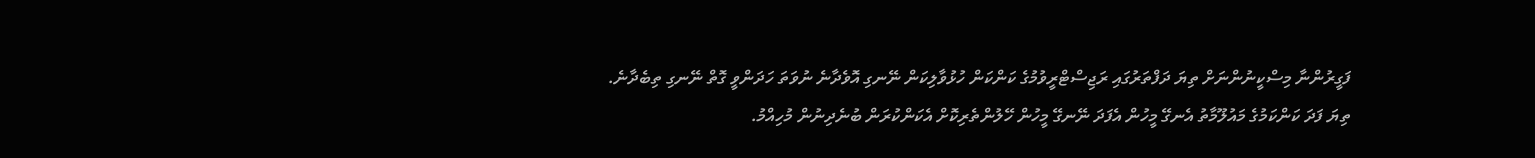ފަގީރުންނާ މިސްކީނުންނަށް ތިޔަ ދަފްތަރުގައި ރަޖިސްޓްރީވުމުގެ ކަންކަން ހުޅުވާލިކަން ނޭނގި އޮވެދާނެ ނުވަތަ ހަދަންވީ ގޮތް ނޭނގި ތިބެދާނެ. ތިޔަ ފަދަ ކަންކަމުގެ މައުލޫމާތު އެނގޭ މީހުން އެފަދަ ނޭނގޭ މީހުން ހޭލުންތެރިކޮށް އެކަންކުރަން ބުނެދިނުން މުހިއްމު.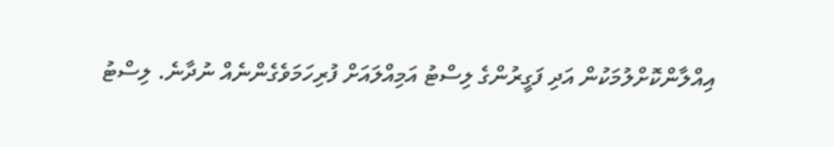އިއްލާންކޮށްލުމަކުން އަދި ފަގީރުންގެ ލިސްޓު އަމިއްލައަށް ފުރިހަމަވެގެންނެއް ނުދާނެ. ލިސްޓު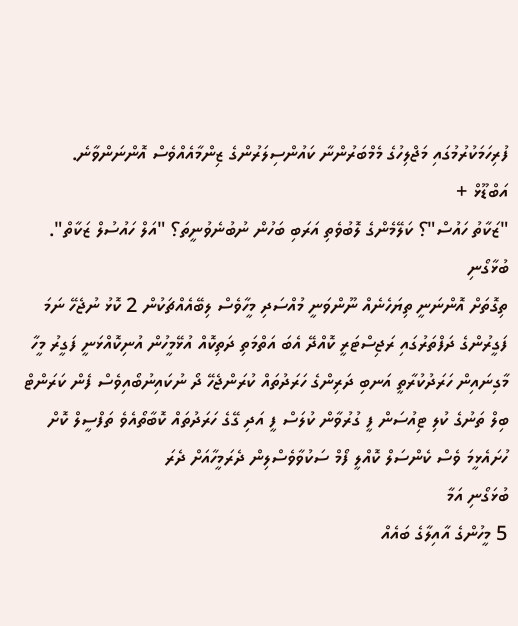ފުރިހަމަކުރުމުގައި މަޖްލިހުގެ މެމްބަރުންނާ ކައުންސިލަރުންގެ ޒިންމާއެއްވެސް އޮންނަންވާނެ.
އަބްޑޫޅް +
"ޒަކާތު ހައުސް"؟ ކަލޭމެންގެ ލޮބުވެތި އަރަބި ބަހުން ނުބުނެވުނީތަ؟ "އަލް ހައުސުލް ޒަކާތް".
ބުޅާގޯނި
ތިގޮތަށް އޮންނަނީ ތިޔަހެނެއް ނޫންވަނީ މުއްސަދި މީހާވެސް ލިބޭއެއްޗަކުން 2 ކޮޅު ނުޖެހޭ ނަމަ ފަގީރުންގެ ދަފްތަރުގައި ރަޖިސްޓަރީ ކޮއްދޭ އެބަ އަތްމަތި ދަތިކޮއް އުޅޭމީހުން އުނިކޮއްޅަނީ ފަގީރު މީހާ މާގިނައިން ހަރަދުކުރާތީ އަނބި ދަރިންގެ ހަރަދުތައް ކުރަންޖެހޭ ދޯ ނުކައިނުބޯއިވެސް ފެން ކަރަންޓް ބިލް ތަނުގެ ކުލި ޓިއުސަން ފީ ގުރުވާން ކުލަސް ފީ އަދި ގޭގެ ހަރަދުތައް ކޮބާތޯއެވެ ތަފްސީލް ކޮށް ހުށައެޅީމަ ވެސް ކެންސަލް ކޮއްލީ ފޯމް ސަކުވާވެސްލިން ދެރަމީހާއަށް ދެރަ
ބުޅަގޯނި އަމާ
5 މީހުންގެ އާއިލާގެ ބައެއް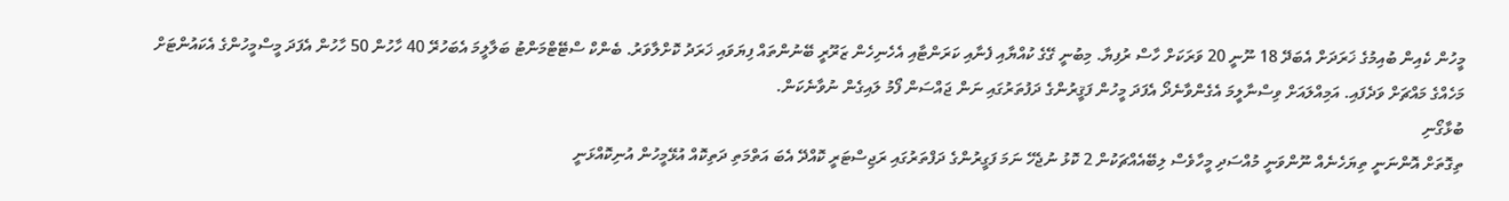މީހުން ކެއިން ބުއިމުގެ ޚަރަދަށް އެބަދޭ 18 ނޫނީ 20 ވަރަކަށް ހާސް ރުފިޔާ. މިބުނީ ގޭގެ ކުއްޔާއި ފެނާއި ކަރަންޓާއި އެހެނިހެން ޒަރޫރީ ބޭނުންތައް ފިޔަވައި ޚަރަދު ކޮށްލާވަރު. ބެންކް ސްޓޭޓްމަންޓު ބަލާލީމަ އެބަހުރޭ 40 ހާހުން 50 ހާހުން އެފަދަ މީސްމީހުންގެ އެކައުންޓަށް މަހެއްގެ މައްޗަށް ވަދެފައި. އަމިއްލައަށް ވިސްނާލީމަ އެގެންވާނެދޯ އެފަދަ މީހުން ފަޤީރުންގެ ދަފުތަރުގައި ނަން ޖައްސަން ފޯމު ލައިގެން ނުވާނެކަން.
ބުޅާގޯނި
ތިގޮތަށް އޮންނަނީ ތިޔަހެނެއް ނޫންވަނީ މުއްސަދި މީހާވެސް ލިބޭއެއްޗަކުން 2 ކޮޅު ނުޖެހޭ ނަމަ ފަގީރުންގެ ދަފްތަރުގައި ރަޖިސްޓަރީ ކޮއްދޭ އެބަ އަތްމަތި ދަތިކޮއް އުޅޭމީހުން އުނިކޮއްޅަނީ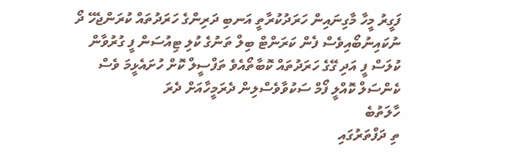ފަގީރު މީހާ މާގިނައިން ހަރަދުކުރާތީ އަނބި ދަރިންގެ ހަރަދުތައް ކުރަންޖެހޭ ދޯ ނުކައިނުބޯއިވެސް ފެން ކަރަންޓް ބިލް ތަނުގެ ކުލި ޓިއުސަން ފީ ގުރުވާން ކުލަސް ފީ އަދި ގޭގެ ހަރަދުތައް ކޮބާތޯއެވެ ތަފްސީލް ކޮށް ހުށައެޅީމަ ވެސް ކެންސަލް ކޮއްލީ ފޯމް ސަކުވާވެސްލިން ދެރަމީހާއަށް ދެރަ
ހާލަތުބެ
ތި ދަފްތަރުގައި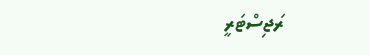ރަޖިސްޓަރީ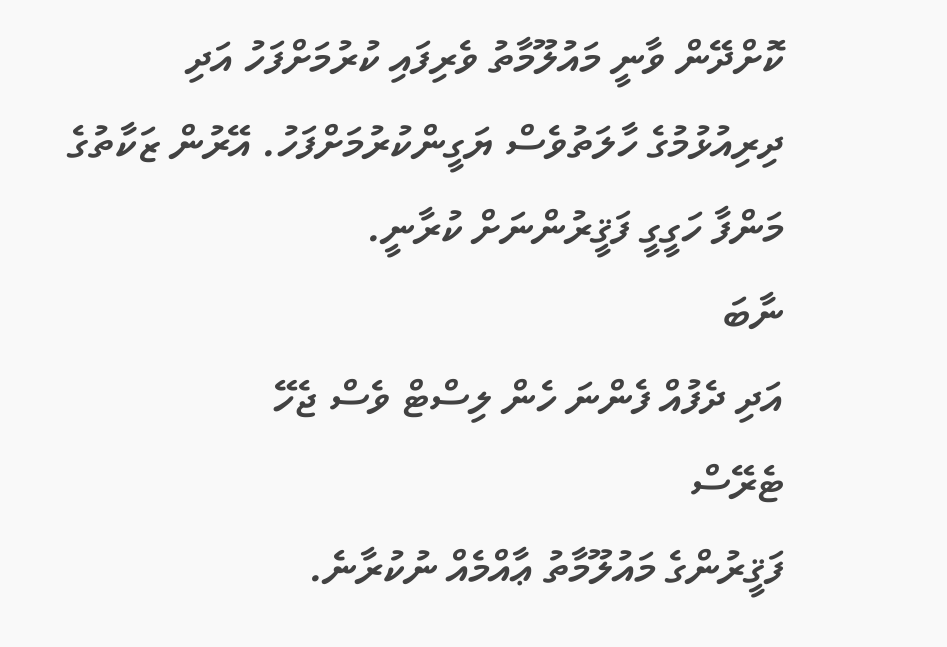ކޮށްދޭން ވާނީ މައުލޫމާތު ވެރިފައި ކުރުމަށްފަހު އަދި ދިރިއުޅުމުގެ ހާލަތުވެސް ޔަގީންކުރުމަށްފަހު. އޭރުން ޒަކާތުގެ މަންފާ ހަގީގީ ފަޤީރުންނަށް ކުރާނީ.
ނާބަ
އަދި ދެފުއް ފެންނަ ހެން ލިސްޓް ވެސް ޖެހޭ
ޓެރޭސް
ފަޤީރުންގެ މައުލޫމާތު ޢާއްމެއް ނުކުރާނެ.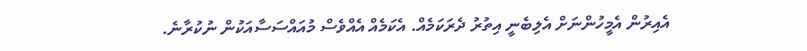އެއިރުން އެމީހުންނަށް އެލިބެނީ އިތުރު ދެރަކަމެއް. އެކަމެއް އެއްވެސް މުއައްސަސާއަކުން ނުކުރާނެ.